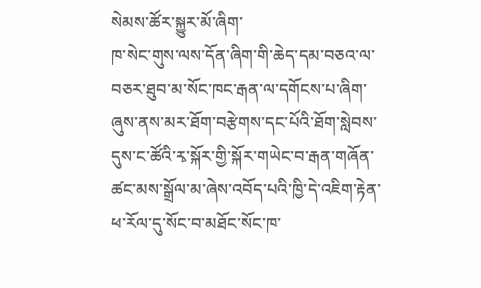སེམས་ཚོར་སྐྱུར་མོ་ཞིག་
ཁ་སེང་གུས་ལས་དོན་ཞིག་གི་ཆེད་དམ་བཅའ་ལ་བཅར་ཐུབ་མ་སོང་ཁང་རྒན་ལ་དགོངས་པ་ཞིག་ཞུས་ནས་མར་ཐོག་བརྩེགས་དང་པོའི་ཐོག་སླེབས་དུས་ང་ཚོའི་རྭ་སྐོར་གྱི་སྐོར་གཡེང་བ་རྒན་གཞོན་ཚང་མས་སྒྲོལ་མ་ཞེས་འབོད་པའི་ཁྱི་དེ་འཇིག་རྟེན་ཕ་རོལ་དུ་སོང་བ་མཐོང་སོང་ཁ་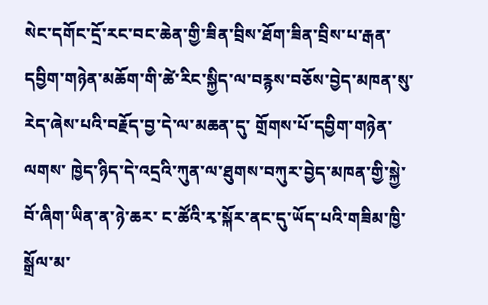སེང་དགོང་དྲོ་རང་བང་ཆེན་གྱི་ཟིན་བྲིས་ཐོག་ཟིན་བྲིས་པ་རྒན་དབྱིག་གཉེན་མཆོག་གི་ཚེ་རིང་སྐྱིད་ལ་བརྙས་བཅོས་བྱེད་མཁན་སུ་རེད་ཞེས་པའི་བརྗོད་བྱ་དེ་ལ་མཆན་དུ་ གྲོགས་པོ་དབྱིག་གཉེན་ལགས་ ཁྱེད་ཉིད་དེ་འདྲའི་ཀུན་ལ་ཐུགས་བཀུར་བྱེད་མཁན་གྱི་སྐྱེ་བོ་ཞིག་ཡིན་ན་ཉེ་ཆར་ ང་ཚོའི་རྭ་སྐོར་ནང་དུ་ཡོད་པའི་གཟིམ་ཁྱི་སྒྲོལ་མ་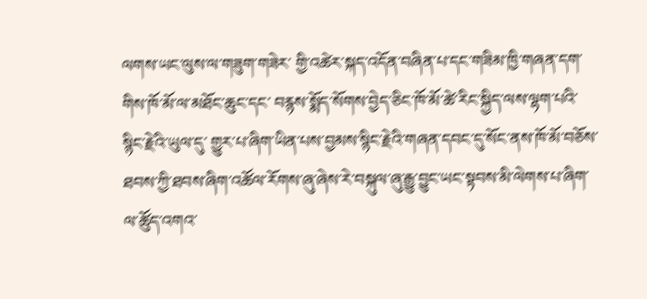ལགས་ཡང་ལུས་ལ་གཟུག་གཟེར་ གྱི་འཚེར་སྐད་འདོན་བཞིན་པ་དང་གཟིམ་ཁྱི་གཞན་དག་གིས་ཁོ་མོ་ལ་མཐོང་ཆུང་དང་ བརྙས་སྨོད་སོགས་བྱེད་ཅིང་ཁོ་མོ་ཚེ་རིང་སྐྱིད་ལས་ལྷག་པའི་སྙིང་རྗེའི་ཡུལ་དུ་ གྱུར་པ་ཞིག་ཡིན་པས་བྱམས་སྙིང་རྗེའི་གཞན་དབང་དུ་སོང་ནས་ཁོ་མོ་བཅོས་ཐབས་ཀྱི་ཐབས་ཞིག་འཚོལ་རོགས་ཞུ་ཞེས་རེ་བསྐུལ་ཞུ་རྒྱུ་བྱུང་ཡང་སྟབས་མི་ལེགས་པ་ཞིག་ལ་ཚོུད་འགའ་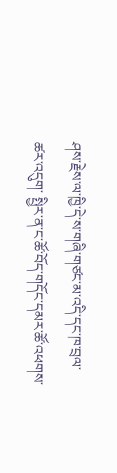ཤས་རྗེས་ལ་ཁྱི་དེ་ས་གཞི་གཙང་མ་འདི་དང་ཁ་བྲལ་ཚར་འདུག་ སྤྱིར་ན་ང་ཚོ་བོད་གདོང་དམར་ཚོ་འཕགས་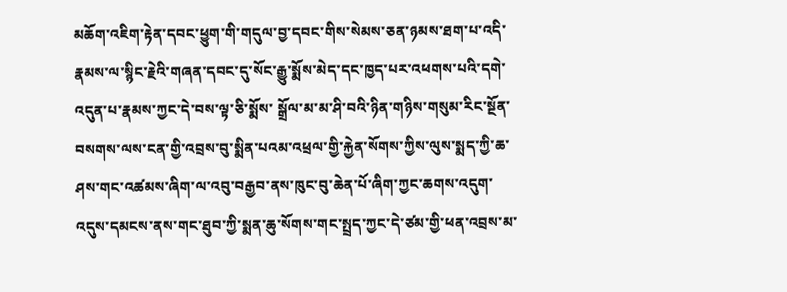མཆོག་འཇིག་རྟེན་དབང་ཕྱུག་གི་གདུལ་བྱ་དབང་གིས་སེམས་ཅན་ཉམས་ཐག་པ་འདི་རྣམས་ལ་སྙིང་རྗེའི་གཞན་དབང་དུ་སོང་རྒྱུ་སྨོས་མེད་དང་ཁྱད་པར་འཕགས་པའི་དགེ་འདུན་པ་རྣམས་ཀྱང་དེ་བས་ལྟ་ཅི་སྨོས་ སྒྲོལ་མ་མ་ཤི་བའི་ཉིན་གཉིས་གསུམ་རིང་སྔོན་བསགས་ལས་ངན་གྱི་འབྲས་བུ་སྨིན་པའམ་འཕྲལ་གྱི་རྐྱེན་སོགས་ཀྱིས་ལུས་སྨད་ཀྱི་ཆ་ཤས་གང་འཚམས་ཞིག་ལ་འབུ་བརྒྱབ་ནས་ཁུང་བུ་ཆེན་པོ་ཞིག་ཀྱང་ཆགས་འདུག་འདུས་དམངས་ནས་གང་ཐུབ་ཀྱི་སྨན་ཆུ་སོགས་གང་སྤྲད་ཀྱང་དེ་ཙམ་གྱི་ཕན་འབྲས་མ་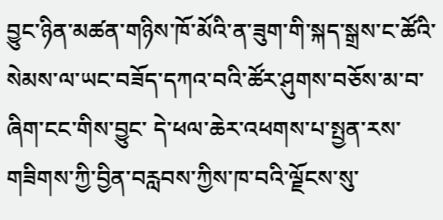བྱུང་ཉིན་མཚན་གཉིས་ཁོ་མོའི་ན་ཟུག་གི་སྐད་སྒྲས་ང་ཚོའི་སེམས་ལ་ཡང་བཟོད་དཀའ་བའི་ཚོར་ཤུགས་བཅོས་མ་བ་ཞིག་ངང་གིས་བྱུང་ དེ་ཕལ་ཆེར་འཕགས་པ་སྤྱན་རས་གཟིགས་ཀྱི་བྱིན་བརླབས་ཀྱིས་ཁ་བའི་ལྗོངས་སུ་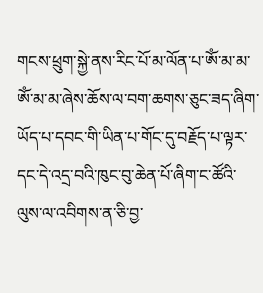གངས་ཕྲུག་སྐྱེ་ནས་རིང་པོ་མ་ལོན་པ་ཨོཾ་མ་མ་ཨོཾ་མ་མ་ཞེས་ཆོས་ལ་བག་ཆགས་ཅུང་ཟད་ཞིག་ཡོད་པ་དབང་གི་ཡིན་པ་གོང་དུ་བརྗོད་པ་ལྟར་དང་དེ་འདྲ་བའི་ཁུང་བུ་ཆེན་པོ་ཞིག་ང་ཚོའི་ལུས་ལ་འབིགས་ན་ཅི་བྱ་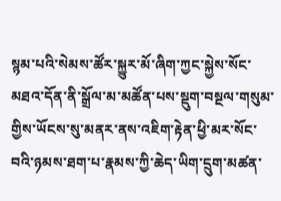སྙམ་པའི་སེམས་ཚོར་སྐྱུར་མོ་ཞིག་ཀྱང་སྐྱེས་སོང་ མཐའ་དོན་ནི་སྒྲོལ་མ་མཚོན་པས་སྡུག་བསྔལ་གསུམ་གྱིས་ཡོངས་སུ་མནར་ནས་འཇིག་རྟེན་ཕྱི་མར་སོང་བའི་ཉམས་ཐག་པ་རྣམས་ཀྱི་ཆེད་ཡིག་དྲུག་མཚན་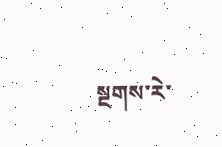སྔགས་རེ་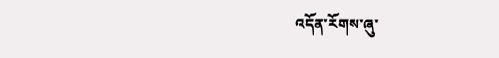འདོན་རོགས་ཞུ་